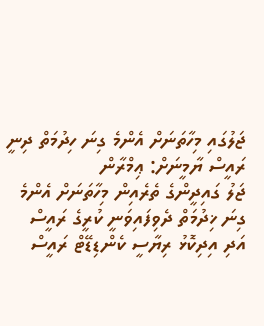ޖަލުގައި މިހާތަނަށް އެންމެ ގިނަ ހިދުމަތް ދިނީ ރައީސް ޔާމީނަށް: ޢިމްރާން
ޖަލު ގައިދީންގެ ތެރެއިން މިހާތަނަށް އެންމެ ގިނަ ޚިދުމަތް ދެވިފައިވަނީ ކުރީގެ ރައީސް އަދި އިދިކޮޅު ރިޔާސީ ކެންޑިޑޭޓް ރައީސް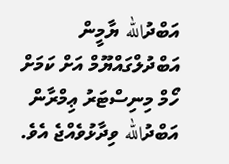އަބްދުالله ޔާމީން އަބްދުލްގައްޔޫމް އަށް ކަމަށް ހޯމް މިނިސްޓަރު ޢިމްރާން އަބްދުالله ވިދާޅުވެއްޖެ އެވެ.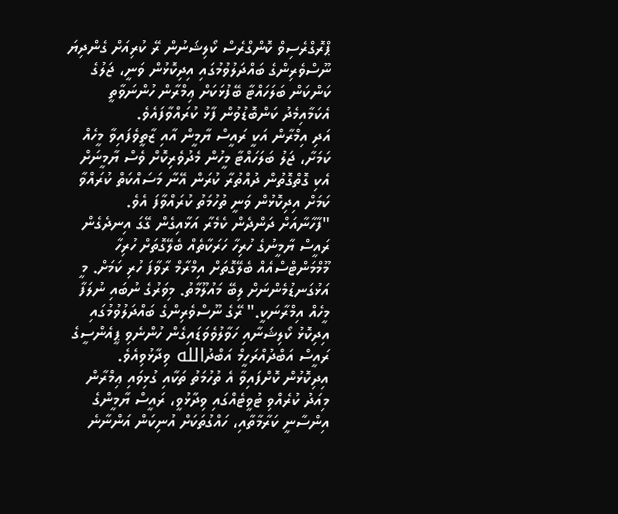ޕްރޮގްރެސިވް ކޮންގްރެސް ކޯލިޝަނުން ރޭ ކުރިއަށް ގެންދިޔަ ނޫސްވެރިންގެ ބައްދަލުވުމުގައި އިދިކޮޅުން ވަނީ، ޖަލުގެ ކަންކަން ބަލަހައްޓާ ބޭފުޅަކަށް ޢިމްރާން ހުންނަވާތީ އެކަމާއިމެދު ކަންބޮޑުވުން ފާޅު ކުރައްވާފައެވެ.
އަދި އިމްރާން އަކީ ރައީސް ޔާމީން އާއި ޒާތީވެފައިވާ މީހެއް ކަމަށާ، ޖަލު ބަލަހައްޓާ މީހުން މެދުވެރިކޮށް ވެސް ޔާމީނަށް އެކި ގޮތްގޮތުން ދުއްތުރާ ކުރަން އޭނާ މަސައްކަތް ކުރައްވާ ކަމަށް އިދިކޮޅުން ވަނީ ތުހުމަތު ކުރައްވާފަ އެވެ.
"ފާހާނާއަށް ދަންދެން ކެމެރާ އަޅާއިގެން ގޭގަ އިނދެގެން ރައީސް ޔާމީނުގެ ހުރިހާ ހަރަކާތެއް ބެލޭގޮތަށް ހުރިހާ މޫމްމަންޓްސްއެއް ބެލޭގޮތަށް އިމްރާމް ރާވާފަ ހުރި ކަމަށް. މީ އަޅުގަނޑުމެންނަށް ލިބޭ މައުލޫމާތު. މިވަރުގެ ނުބައި ނުލަފާ މީހެއް އިމްރާނަކީ." ރޭގެ ނޫސްވެރިންގެ ބައްދަލުވުމުގައި އިދިކޮޅު ކޯލިޝަނާއި ހަވާލުވެވަޑައިގެން ހުންނެވި ޕީއެންސީގެ ރައީސް އަބްދުއްރަހީމް އަބްދުالله ވިދާޅުވިއެވެ.
އިދިކޮޅުން ކޮށްފައިވާ އެ ތުހުމަތު ތަކާއި ގުޅިވައި ޢިމްރާން މިއަދު ކުރެއްވި ޓުވީޓެއްގައި ވިދާޅުވީ، ރައީސް ޔާމީންގެ އިންސާނީ ކަރާމާތާއި، ހައްގުތަކަށް އުނިކަން އަންނާނެ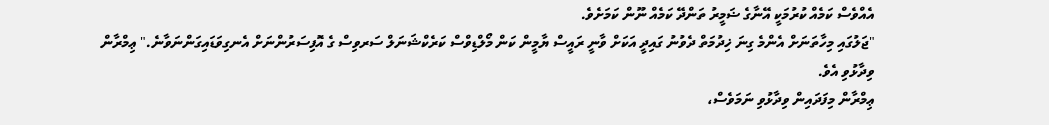އެއްވެސް ކަމެއް ކުރުމަކީ އޭނާގެ ޟަމީރު ތަންދޭ ކަމެއް ނޫން ކަމަށެވެ.
"ޖަލުގައި މިހާތަނަށް އެންމެ ގިނަ ޚިދުމަތް ދެވުނު ގައިދީ އަކަށް ވާނީ ރައީސް ޔާމީން ކަން މޯލްޑިވްސް ކަރެކްޝަނަލް ސަރވިސް ގެ އޮފިސަރުންނަށް އެނގިވަޑައިގަންނަވާނެ." ޢިމްރާން ވިދާޅުވި އެވެ.
ޢިމްރާން މިފަދައިން ވިދާޅުވި ނަމަވެސް،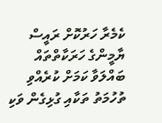ކެމެރާ ހަރުކޮށް ރައީސް ޔާމީންގެ ހަރަކާތްތައް ބައްލަވާ ކަމަށް ކުރެއްވި ތުހުމަތު ތަކާއި ގުޅިގެން ވަކި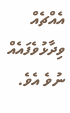އެއްޗެއް ވިދާޅުވެފައެއް ނުވެ އެވެ.